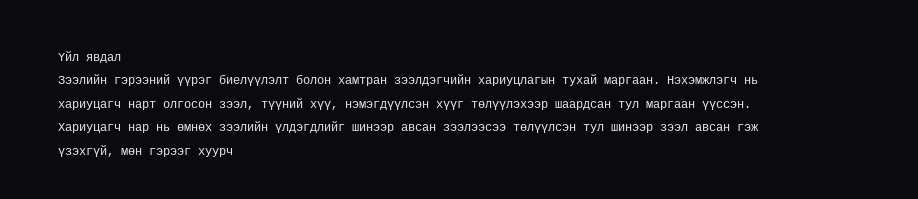Үйл явдал
Зээлийн гэрээний үүрэг биелүүлэлт болон хамтран зээлдэгчийн хариуцлагын тухай маргаан. Нэхэмжлэгч нь хариуцагч нарт олгосон зээл, түүний хүү, нэмэгдүүлсэн хүүг төлүүлэхээр шаардсан тул маргаан үүссэн. Хариуцагч нар нь өмнөх зээлийн үлдэгдлийг шинээр авсан зээлээсээ төлүүлсэн тул шинээр зээл авсан гэж үзэхгүй, мөн гэрээг хуурч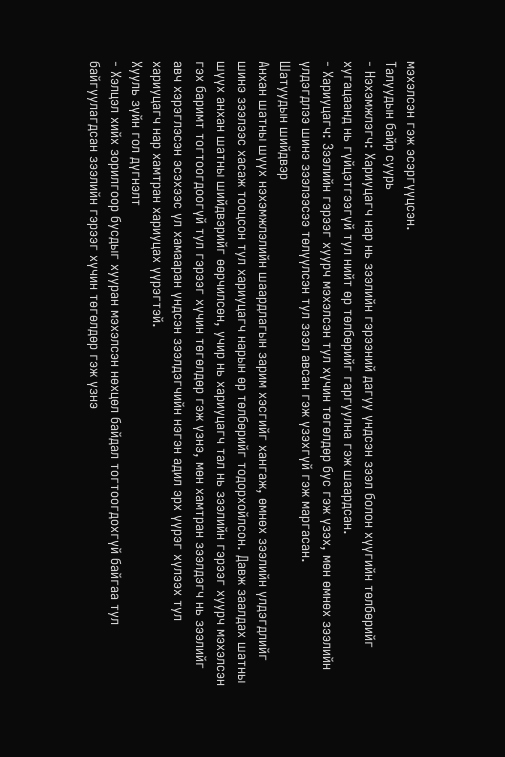мэхэлсэн гэж эсэргүүцсэн.
Талуудын байр суурь
- Нэхэмжлэгч: Хариуцагч нар нь зээлийн гэрээний дагуу үндсэн зээл болон хүүгийн төлбөрийг хугацаанд нь гүйцэтгээгүй тул нийт өр төлбөрийг гаргуулна гэж шаардсан.
- Хариуцагч: Зээлийн гэрээг хуурч мэхэлсэн тул хүчин төгөлдөр бус гэж үзэх, мөн өмнөх зээлийн үлдэгдлээ шинэ зээлээсээ төлүүлсэн тул зээл авсан гэж үзэхгүй гэж маргасан.
Шатуудын шийдвэр
Анхан шатны шүүх нэхэмжлэлийн шаардлагын зарим хэсгийг хангаж, өмнөх зээлийн үлдэгдлийг шинэ зээлээс хасаж тооцсон тул хариуцагч нарын өр төлбөрийг тодорхойлсон. Давж заалдах шатны шүүх анхан шатны шийдвэрийг өөрчилсөн, учир нь хариуцагч тал нь зээлийн гэрээг хуурч мэхэлсэн гэх баримт тогтоогдоогүй тул гэрээг хүчин төгөлдөр гэж үзнэ, мөн хамтран зээлдэгч нь зээлийг авч хэрэглэсэн эсэхээс үл хамааран үндсэн зээлдэгчийн нэгэн адил эрх үүрэг хүлээх тул хариуцагч нар хамтран хариуцах үүрэгтэй.
Хууль зүйн гол дүгнэлт
- Хэлцэл хийх зорилгоор бусдыг хууран мэхэлсэн нөхцөл байдал тогтоогдохгүй байгаа тул байгуулагдсан зээлийн гэрээг хүчин төгөлдөр гэж үзнэ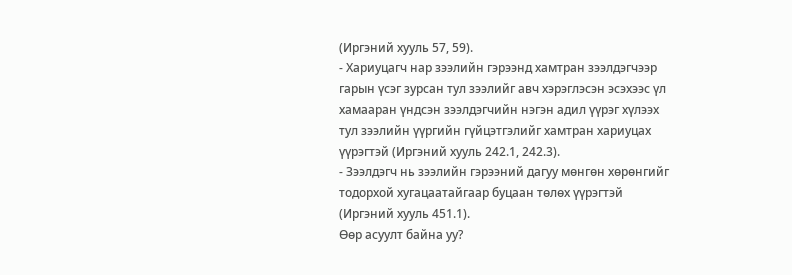(Иргэний хууль 57, 59).
- Хариуцагч нар зээлийн гэрээнд хамтран зээлдэгчээр гарын үсэг зурсан тул зээлийг авч хэрэглэсэн эсэхээс үл хамааран үндсэн зээлдэгчийн нэгэн адил үүрэг хүлээх тул зээлийн үүргийн гүйцэтгэлийг хамтран хариуцах үүрэгтэй (Иргэний хууль 242.1, 242.3).
- Зээлдэгч нь зээлийн гэрээний дагуу мөнгөн хөрөнгийг тодорхой хугацаатайгаар буцаан төлөх үүрэгтэй (Иргэний хууль 451.1).
Өөр асуулт байна уу?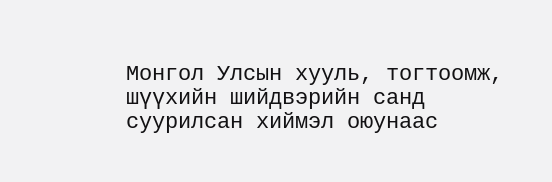Монгол Улсын хууль, тогтоомж, шүүхийн шийдвэрийн санд суурилсан хиймэл оюунаас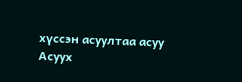хүссэн асуултаа асуу
Асуух